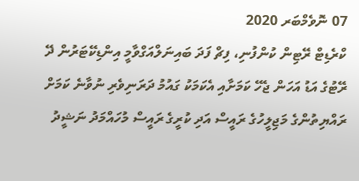07 ނޮވެމްބަރ 2020
ކްރެޑިޓް ރޭޓިން ކުންފުނި، ފިޗް ފަދަ ބައިނަލްއަގްވާމީ އިންޑިކޭޓަރުން ދޭ ރޭޓުގެ އަޑު އަހަން ޖެހޭ ކަމަށާއި އެކަމަކު ގައުމު ދަރަނިވެރި ނުވާނެ ކަމަށް ރައްޔިތުންގެ މަޖިލީހުގެ ރައީސް އަދި ކުރީގެ ރައީސް މުހައްމަދު ނަޝީދު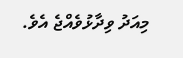މިއަދު ވިދާޅުވެއްޖެ އެވެ.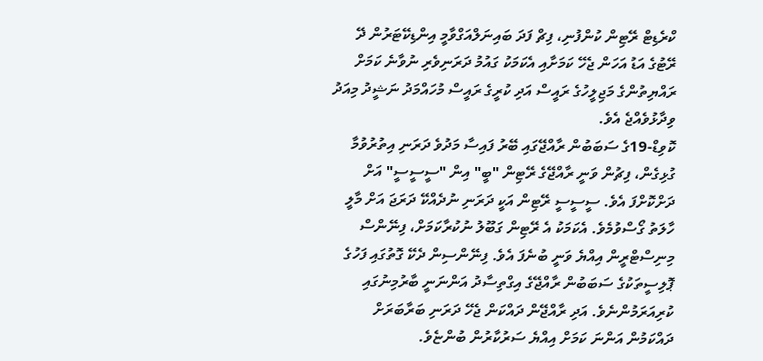ކްރެޑިޓް ރޭޓިން ކުންފުނި، ފިޗް ފަދަ ބައިނަލްއަގްވާމީ އިންޑިކޭޓަރުން ދޭ ރޭޓުގެ އަޑު އަހަން ޖެހޭ ކަމަށާއި އެކަމަކު ގައުމު ދަރަނިވެރި ނުވާނެ ކަމަށް ރައްޔިތުންގެ މަޖިލީހުގެ ރައީސް އަދި ކުރީގެ ރައީސް މުހައްމަދު ނަޝީދު މިއަދު ވިދާޅުވެއްޖެ އެވެ.
ކޮވިޑް-19ގެ ސަބަބުން ރާއްޖޭގައި ބޭރު ފައިސާ މަދުވެ ދަރަނި އިތުރުވުމާ ގުޅިގެން، ފިޗުން ވަނީ ރާއްޖޭގެ ރޭޓިން "ބީ" އިން "ސީސީސީ" އަށް ދަށްކޮށްފަ އެވެ. ސީސީސީ ރޭޓިން އަކީ ދަރަނި ނުދެއްކޭ ދަރަޖަ އަށް މާލީ ހާލަތު ގޯސްވުމެވެ. އެކަމަކު އެ ރޭޓިން ގަބޫލު ނުކުރާކަމަށް، ފިނޭންސް މިނިސްޓްރީން އިއްޔެ ވަނީ ބުނެފަ އެވެ. ފިނޭންސިން ދެކޭ ގޮތުގައި ފަހުގެ ޕޮލިސީތަކުގެ ސަބަބުން ރާއްޖޭގެ އިގްތިސާދު އަންނަނީ ބާރުމިނުގައި ކުރިއަރަމުންނެވެ. އަދި ރާއްޖޭން ދައްކަން ޖެހޭ ދަރަނި ބަރާބަރަށް ދައްކަމުން އަންނަ ކަމަށް އިއްޔެ ސަރުކާރުން ބުންޏެވެ.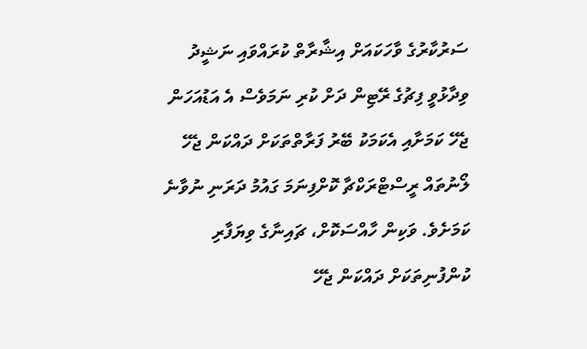ސަރުކާރުގެ ވާހަކައަށް އިޝާރާތް ކުރައްވައި ނަޝީދު ވިދާޅުވީ ފިޗުގެ ރޭޓިން ދަށް ކުރި ނަމަވެސް އެ އަޑުއަހަން ޖެހޭ ކަމަށާއި އެކަމަކު ބޭރު ފަރާތްތަކަށް ދައްކަން ޖެހޭ ލޯނުތައް ރީސްޓްރަކްޗާ ކޮށްފިނަމަ ގައުމު ދަރަނި ނުވާނެ ކަމަށެވެ. ވަކިން ހާއްސަކޮށް، ޗައިނާގެ ވިޔަފާރި ކުންފުނިތަކަށް ދައްކަން ޖެހޭ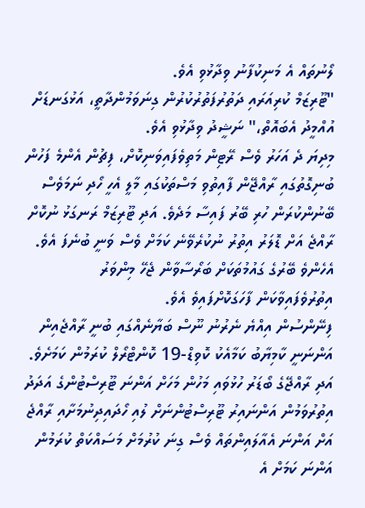ލޯނުތައް އެ މަނިކުފާނު ވިދާޅުވި އެވެ.
"ޓޫރިޒަމް ކުރިއަރައި ދަތުރުފަތުރުކުރުން ގިނަވަމުންދާތީ، އަޅުގަނޑަށް އުއްމީދު އެބައޮތް،" ނަޝީދު ވިދާޅުވި އެވެ.
މިދިޔަ ދެ އަހަރު ވެސް ރޭޓިން މަތިވެފައިވަނިކޮށް، ފިޗުން އެންމެ ފަހުން ބުނިގޮތުގައި ރާއްޖޭން ފާއިތުވި މަސްތަކުގައި މާލީ އެހީ ހޯދި ނަމަވެސް ބޭނުންކުރަން ހުރި ބޭރު ފައިސާ މަދެވެ. އަދި ޓޫރިޒަމް ރަނގަޅު ނުކޮށް ރާއްޖެ އަށް ޑޮލަރު އިތުރު ނުކުރެވޭނެ ކަމަށް ވެސް ވަނީ ބުނެފަ އެވެ. އެހެންވެ ބޭރުގެ ގައުމުތަކަށް ބަރޯސާވާން ޖެހޭ މިންވަރު އިތުރުވެފައިވާކަން ފާހަގަކޮށްފައިވެ އެވެ.
ފިނޭންސުން އިއްޔެ ނެރުނު ނޫސް ބަޔާނެއްގައި ބުނީ ރާއްޖެއިން އަންނަނީ ކާމިޔާބު ކަމާއެކު ކޮވިޑް-19 ކޮންޓްރޯލް ކުރަމުން ކަމަށެވެ. އަދި ރާއްޖޭގެ ބޯޑަރު ހުޅުވައި މަހުން މަހަށް އަންނަ ޓޫރިސްޓުންގެ އަދަދު އިތުރުވަމުން އަންނައިރު ޓޫރިސްޓުންނަށް ލުއި ހޯދައިދިނުމަށާއި ރާއްޖެ އަށް އަންނަ އެއާލައިންތައް ވެސް ގިނަ ކުރުމަށް މަސައްކަތް ކުރަމުން އަންނަ ކަމަށް އެ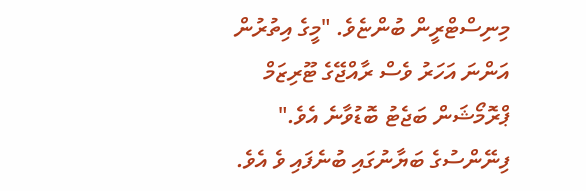މިނިސްޓްރީން ބުންޏެވެ. "މީގެ އިތުރުން އަންނަ އަހަރު ވެސް ރާއްޖޭގެ ޓޫރިޒަމް ޕްރޮމޯޝަން ބަޖެޓު ބޮޑުވާނެ އެވެ." ފިނޭންސުގެ ބަޔާނުގައި ބުނެފައި ވެ އެވެ.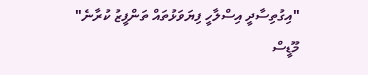"އިގުތިސާދީ އިސްލާހީ ފިޔަވަޅުތައް ތަންފީޒު ކުރާނެ"
މޫޑީސް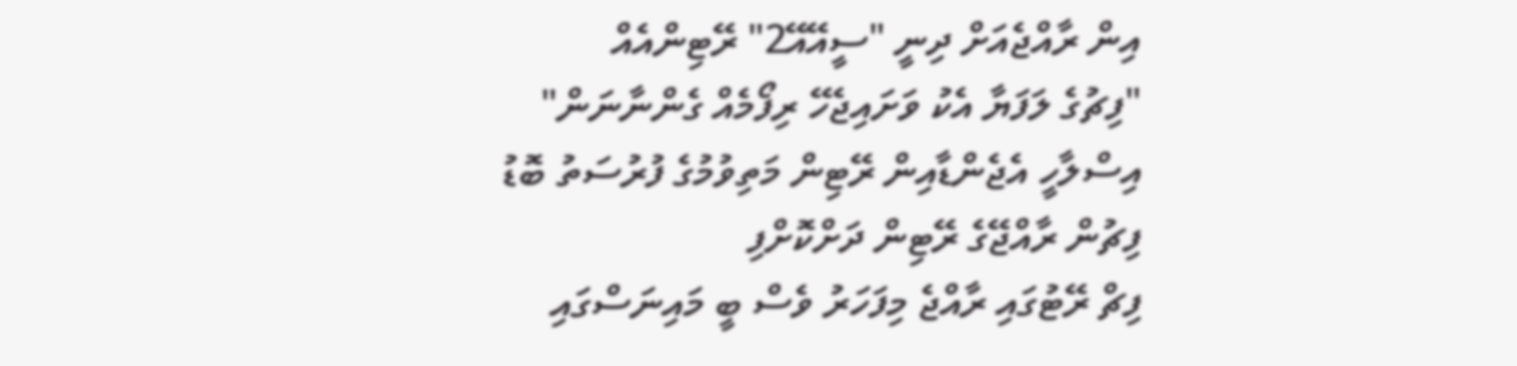އިން ރާއްޖެއަށް ދިނީ "ސީއޭއޭ2" ރޭޓިންއެއް
"ފިޗުގެ ލަފަޔާ އެކު ވަށައިޖެހޭ ރިފޯމެއް ގެންނާނަން"
އިސްލާހީ އެޖެންޑާއިން ރޭޓިން މަތިވުމުގެ ފުރުސަތު ބޮޑު
ފިޗުން ރާއްޖޭގެ ރޭޓިން ދަށްކޮށްފި
ފިޗް ރޭޓުގައި ރާއްޖެ މިފަހަރު ވެސް ބީ މައިނަސްގައި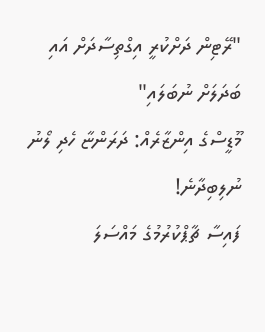"ރޭޓިން ދަށްކުރީ އިގްތިސާދަށް އައި ބަދަލަށް ނުބަލައި"
މޫޑީސްގެ އިންޒާރެއް: ދަރަންޏާ ހެދި ލޯނު ނުލިބިދާނެ!
ފައިސާ ޗާޕްކުރުމުގެ މައްސަލަ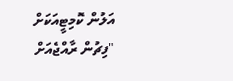އަލުން ކޮމިޓީއަކަށް
"ފިޗުން ރާއްޖެއަށް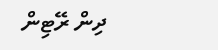ދިން ރޭޓިން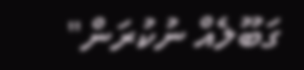ގަބޫލެއް ނުކުރަން"